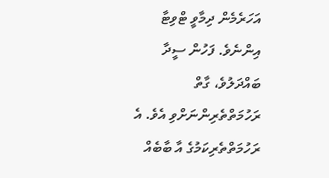އަހަރެމެން ދިމާވީ ޓްވިޓާ އިންނެވެ. ފަހުން ސީދާ ބައްދަލުވެ، ގާތް ރަހުމަތްތެރިންނަށްވި އެވެ. އެ ރަހުމަތްތެރިކަމުގެ އާ ބާބެއް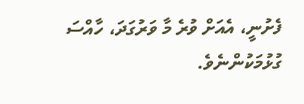ފެށުނީ، އެއަށް ވުރެ މާ ވަރުގަދަ، ހާއްސަ ގުޅުމަކުންނެވެ.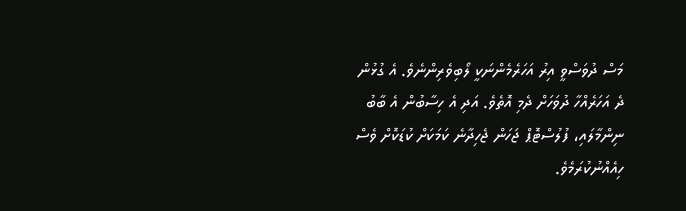މަސް ދުވަސްވީ އިރު އަހަރެމެންނަކީ ލޯބިވެރިންނެވެ. އެ ގުޅުން ދެ އަހަރެއްހާ ދުވަހަށް ދެމި އޮތެވެ. އަދި އެ ހިސާބުން އެ ބާބު ނިންމާލައި، ފުލުސްޓޮޕް ޖަހަން ޖެހިދާނެ ކަމަކަށް ކުޑަކޮށް ވެސް ހިއެއްނުކުރަމެވެ.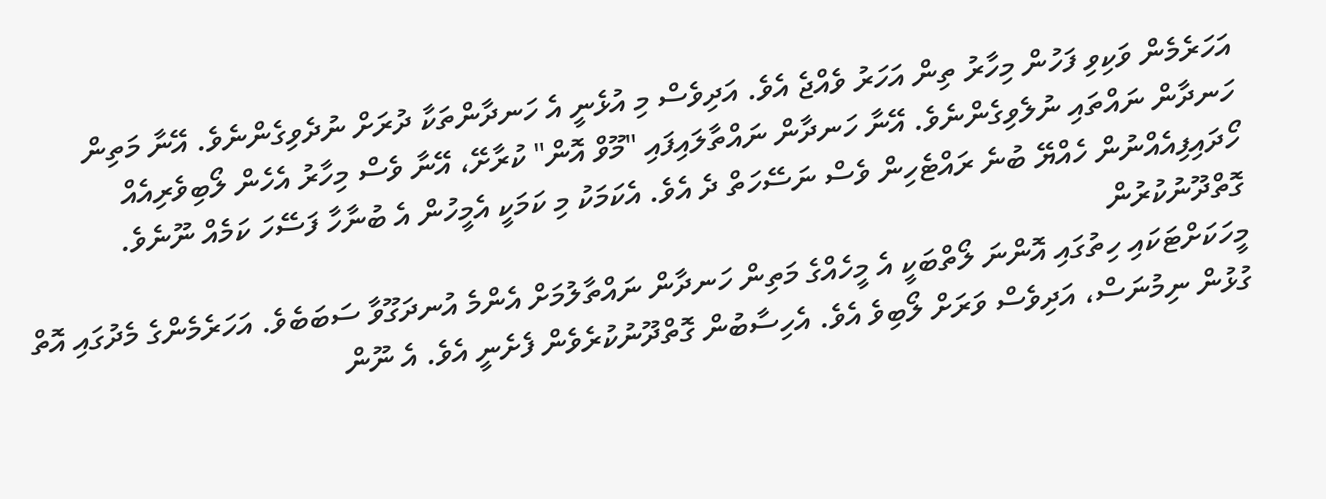އަހަރެމެން ވަކިވި ފަހުން މިހާރު ތިން އަހަރު ވެއްޖެ އެވެ. އަދިވެސް މި އުޅެނީ އެ ހަނދާންތަކާ ދުރަށް ނުދެވިގެންނެވެ. އޭނާ މަތިން ހަނދާން ނައްތައި ނުލެވިގެންނެވެ. އޭނާ ހަނދާން ނައްތާލައިފައި "މޫވް އޮން" ކުރާށޭ، އޭނާ ވެސް މިހާރު އެހެން ލޯބިވެރިއެއް ހޯދައިފިއެއްނުން ހެއްޔޭ ބުނެ ރައްޓެހިން ވެސް ނަސޭހަތް ދެ އެވެ. އެކަމަކު މި ކަމަކީ އެމީހުން އެ ބުނާހާ ފަސޭހަ ކަމެއް ނޫނެވެ.
ގޮތްދޫނުކުރުން
މީހަކަށްޓަކައި ހިތުގައި އޮންނަ ލޯތްބަކީ އެ މީހެއްގެ މަތިން ހަނދާން ނައްތާލުމަށް އެންމެ އުނދަގޫވާ ސަބަބެވެ. އަހަރެމެންގެ މެދުގައި އޮތް ގުޅުން ނިމުނަސް، އަދިވެސް ވަރަށް ލޯބިވެ އެވެ. އެހިސާބުން ގޮތްދޫނުކުރެވެން ފެށެނީ އެވެ. އެ ނޫން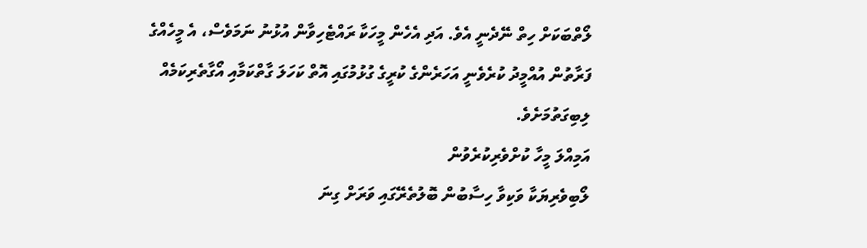ލޯތްބަކަށް ހިތް ނޭދެނީ އެވެ. އަދި އެހެން މީހަކާ ރައްޓެހިވާން އުޅުނު ނަމަވެސް، އެ މީހެއްގެ ފަރާތުން އުއްމީދު ކުރެވެނީ އަހަރެންގެ ކުރީގެ ގުޅުމުގައި އޮތް ކަހަލަ ގާތްކަމާއި އޯގާތެރިކަމެއް ލިބިގަތުމަށެވެ.
އަމިއްލަ މީހާ ކުށްވެރިކުރެވުން
ލޯބިވެރިޔަކާ ވަކިވާ ހިސާބުން ބޮލުތެރޭގައި ވަރަށް ގިނަ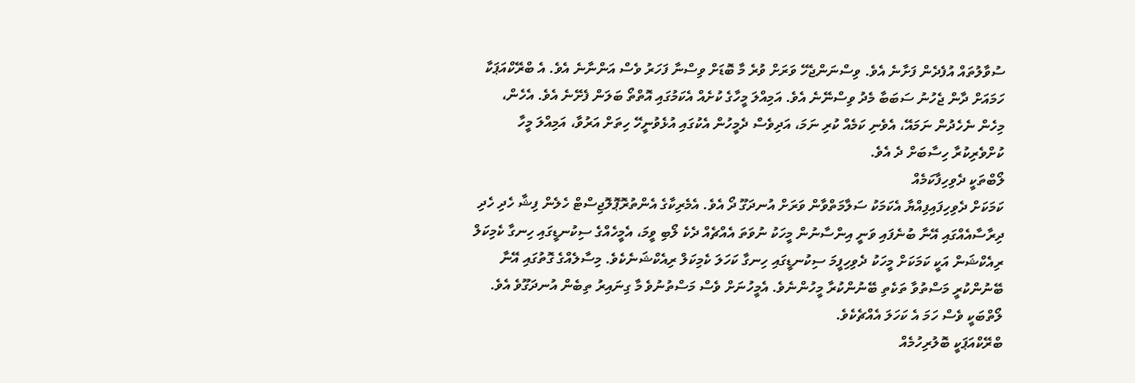ސުވާލުތައް އުފެދެން ފަށާނެ އެވެ. ވިސްނަންޖެހޭ ވަރަށް ވުރެ މާ ބޮޑަށް ވިސްނާ ފަހަރު ވެސް އަންނާނެ އެވެ. އެ ބްރޭކްއަޕަކާ ހަމައަށް ދާން ޖެހުނު ސަބަބާ މެދު ވިސްނޭނެ އެވެ. އަމިއްލަ މީހާގެ ކުށެއް އެކަމުގައި އޮތްތޯ ބަލަން ފެށޭނެ އެވެ. އެހެން، މިހެން ނެހެދުން ނަމައޭ، އެވެނި ކަމެއް ކުރި ނަމަ، އަދިވެސް ދެމީހުން އެކުގައި އުޅެވުނީހޭ ހިތަށް އަރުވާ، އަމިއްލަ މީހާ ކުށްވެރިކުރާ ހިސާބަށް ދެ އެވެ.
ލޯބްތަކީ ދެވިހިފާކަމެއް
ކަމަކަށް ދެވިހިފައިފިއްޔާ އެކަމަކު ސަލާމަތްވާން ވަރަށް އުނދަގޫ ދޯ އެވެ. އެމެރިކާގެ އެންތުރޮޕޮލޮޖިސްޓް ހެލެން ފިޝާ ހެދި ހެދި ދިރާސާއެއްގައި އޭނާ ބުނެފައި ވަނީ އިންސާނުން މީހަކު ނުވަތަ އެއްޗެއް ދެކެ ލޯބި ވީމަ، އެމީހެއްގެ ސިކުނޑީގައި ހިނގާ ކެމިކަލް ރިއެކްޝަން އަކީ ކަމަކަށް މީހަކު ދެވިހިފީމަ ސިކުނޑީގައި ހިނގާ ކަހަލަ ކެމިކަލް ރިއެކްޝަނެކެވެ. މިސާލެއްގެ ގޮތުގައި އޭނާ ބޭނުންކުރީ މަސްތުވާ ތަކެތި ބޭނުންކުރާ މީހުންނެވެ. އެމީހުނަށް ވެސް މަސްތުނުވެ މާ ގިނައިރު ތިބެން އުނދަގޫވެ އެވެ. ލޯތްބަކީ ވެސް ހަމަ އެ ކަހަލަ އެއްޗެކެވެ.
ބްރޭކްއަޕަކީ ބޮލުރިހުމެއް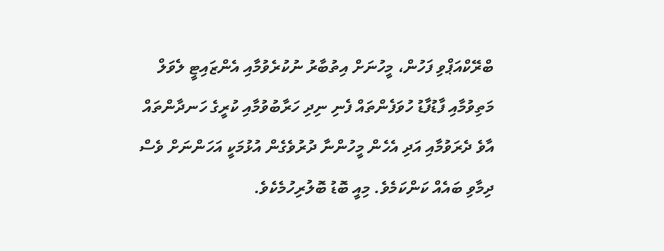ބްރޭކްއަޕްވި ފަހުން، މީހުނަށް އިތުބާރު ނުކުރެވުމާއި އެންޒައިޓީ ލެވަލް މަތިވުމާއި ފާޑުފާޑު ހުވަފެންތައް ފެނި ނިދި ހަރާބުވުމާއި ކުރީގެ ހަނދާންތައް އާވެ ދެރަވުމާއި އަދި އެހެން މީހުންނާ ދުރުވެގެން އުޅުމަކީ އަހަންނަށް ވެސް ދިމާވި ބައެއް ކަންކަމެވެ. މިއީ ބޮޑު ބޮލުރިހުމެކެވެ.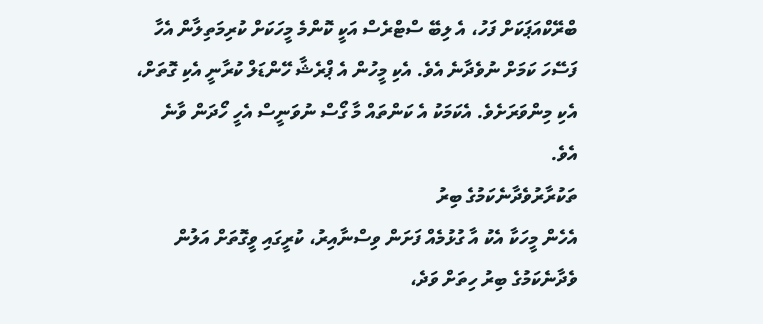ބްރޭކްއަޕަކަށް ފަހު، އެ ލިބޭ ސްޓްރެސް އަކީ ކޮންމެ މީހަކަށް ކުރިމަތިލާން އެހާ ފަސޭހަ ކަމަށް ނުވެދާނެ އެވެ. އެކި މީހުން އެ ޕްރެޝާ ހޭންޑަލް ކުރާނީ އެކި ގޮތަށް، އެކި މިންވަރަށެވެ. އެކަމަކު އެ ކަންތައް މާ ގޯސް ނުވަނީސް އެހީ ހޯދަން ވާނެ އެވެ.
ތަކުރާރުވެދާނެކަމުގެ ބިރު
އެހެން މީހަކާ އެކު އާ ގުޅުމެއް ފަށަން ވިސްނާއިރު، ކުރީގައި ވީގޮތަށް އަލުން ވެދާނެކަމުގެ ބިރު ހިތަށް ވަދެ،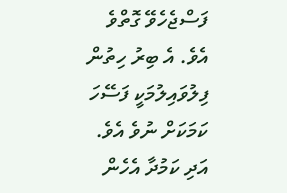ފަސްޖެހެވޭ ގޮތްވެ އެވެ. އެ ބިރު ހިތުން ފިލުވައިލުމަކީ ފަސޭހަ ކަމަކަށް ނުވެ އެވެ. އަދި ކަމުދާ އެހެން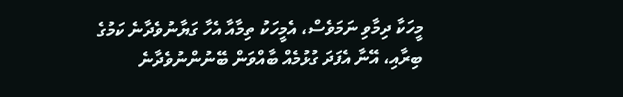މީހަކާ ދިމާވި ނަމަވެސް، އެމީހަކު ތިމާއާ އެހާ ގަޔާނުވެދާނެ ކަމުގެ ބިރާއި، އޭނާ އެފަދަ ގުޅުމެއް ބާއްވަން ބޭނުންނުވެދާނެ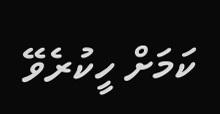ކަމަށް ހީކުރެވޭ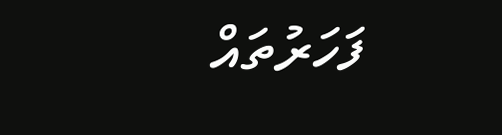ފަހަރުތައް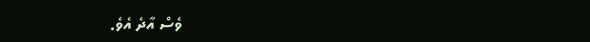ވެސް އާދެ އެވެ.